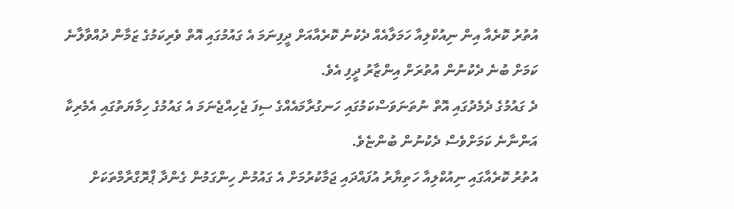އުތުރު ކޮރެއާ އިން ނިއުކްލިއާ ހަމަލާއެއް ދެކުނު ކޮރެއާއަށް ދީފިނަމަ އެ ގައުމުގައި އޮތް ވެރިކަމުގެ ޒަމާން ދުއްވާލާނެ ކަމަށް ބުނެ ދެކުނުން އުތުރަށް އިންޒާރު ދީފި އެވެ.
ދެ ގައުމުގެ ދެމެދުގައި އޮތް ނުތަނަވަސްކަމުގައި ހަނގުރާމައެއްގެ ސިފަ ޖެހިއްޖެނަމަ އެ ގައުމުގެ ހިމާޔަތުގައި އެމެރިކާ އަންނާނެ ކަމަށްވެސް ދެކުނުން ބުންޏެވެ.
އުތުރު ކޮރެއާގައި ނިއުކްލިއާ ހަތިޔާރު އުފައްދައި ޖަމާކުރުމަށް އެ ގައުމުން ހިންގަމުން ގެންދާ ޕްރޮގްރާމްތަކަށް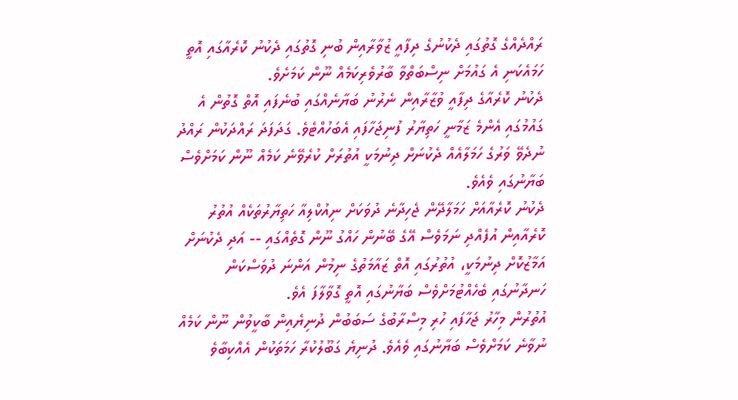ރައްދެއްގެ ގޮތުގައި ދެކުނުގެ ދިފާއީ ޒުވާރާއިން ބުނި ގޮތުގައި ދެކުނު ކޮރެއާގައި އޮތީ ހަމައެކަނި އެ ގައުމަށް ނިސްބަތްވާ ބާރުވެރިކަމެއް ނޫން ކަމަށެވެ.
ދެކުނު ކޮރެއާގެ ދިފާއީ ވުޒާރާއިން ނެރުނު ބަޔާނެއްގައި ބުނެފައި އޮތް ގޮތުން އެ ގައުމުގައި އެންމެ ޒަމާނީ ހަތިޔާރު ފުނިޖަހާފައި އެބަހުއްޓެވެ. ގަދަފަދަ ރައްދަކުން ރައްދު ނުދެވޭ ވަރުގެ ހަމަލާއެއް ދެކުނަށް ދިނުމަކީ އުތުރަށް ކުރެވޭނެ ކަމެއް ނޫން ކަމަށްވެސް ބަޔާނުގައި ވެއެވެ.
ދެކުނު ކޮރެއާއަށް ހަމަލާދޭން ޖެހިދާނެ ދުވަކަށް ނިއުކްލިއާ ހަތިޔާރުތަކެއް އުތުރު ކޮރެއާއިން އުފެއްދި ނަމަވެސް އޭގެ ބޭނުން ހައްގު ނޫން ގޮތެއްގައި -- އަދި ދެކުނަށް އަމާޒުކޮށް ދިނުމަކީ، އުތުރުގައި އޮތް ޒައާމަތުގެ ނިމުން އަންނަ ދުވަސްކަން ހަނދާނުގައި ބެހެއްޓުމަށްވެސް ބަޔާނުގައި އޮތީ ގޮވާލާފަ އެވެ.
އުތުރުން މިހާރު ޖަހާފައި ހުރި މިސްރާބުގެ ސަބަބުން ދުނިޔެއިން ބާކީވުން ނޫން ކަމެއް ނުވާނެ ކަމަށްވެސް ބަޔާނުގައި ވެއެވެ. ދުނިޔެ ގަބޫލުކުރާ ހަމަތަކުން އެއްކިބާވެ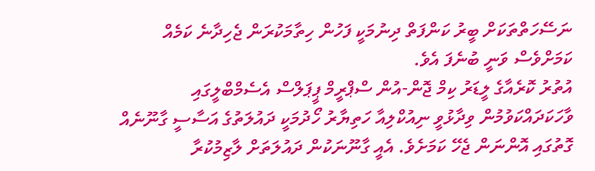ނަސޭހަތްތަކަށް ބީރު ކަންފަތް ދިނުމަކީ ފަހުން ހިތާމަކުރަން ޖެހިދާނެ ކަމެއް ކަމަށްވެސް ވަނީ ބުނެފަ އެވެ.
އުތުރު ކޮރެއާގެ ލީޑަރު ކިމް ޖޮން-އުން ސްޕްރީމް ޕީޕަލްސް އެސެމްބްލީގައި ވާހަކަދައްކަވުމުން ވިދާޅުވީ ނިއުކްލިއާ ހަތިޔާރު ހޯދުމަކީ ދައުލަތުގެ އަސާސީ ގާނޫނެއް ގޮތުގައި އޮންނަން ޖެހޭ ކަމަށެވެ. އެއީ ގާނޫނަކުން ދައުލަތަށް ލާޒިމުކުރާ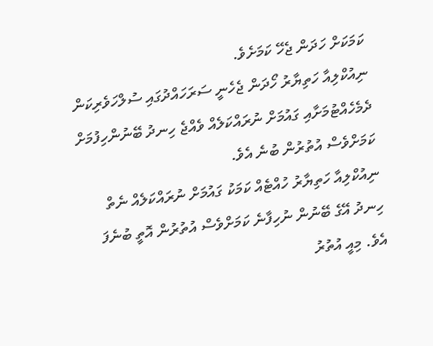ކަމަކަށް ހަދަން ޖެހޭ ކަމަށެވެ.
ނިއުކްލިއާ ހަތިޔާރު ހޯދަން ޖެހެނީ ސަރަހައްދުގައި ސުލްހަވެރިކަން ދެމެހެއްޓުމަށާއި ގައުމަށް ނުރައްކަލެއް ވެއްޖެ ހިނދު ބޭނުންހިފުމަށް ކަމަށްވެސް އުތުރުން ބުނެ އެވެ.
ނިއުކްލިއާ ހަތިޔާރު ހުއްޓެއް ކަމަކު ގައުމަށް ނުރައްކަލެއް ނެތް ހިނދު އޭގެ ބޭނުން ނުހިފާނެ ކަމަށްވެސް އުތުރުން އޮތީ ބުނެފަ އެވެ. މިއީ އުތުރު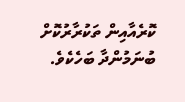ކޮރެއާއިން ތަކުރާރުކޮށް ބުނަމުންދާ ބަހެކެވެ.